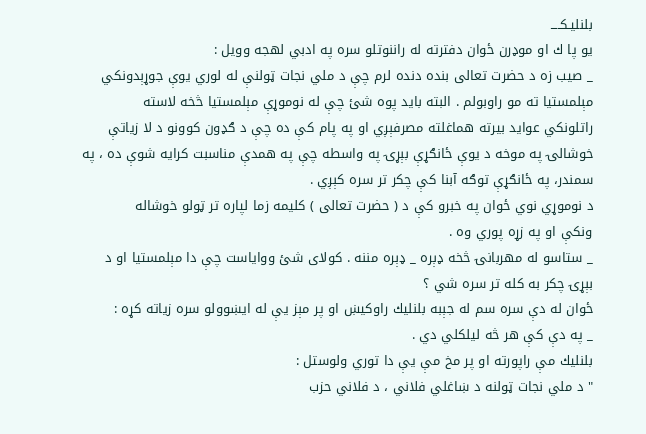بلنليـكــــ
يو پا ك او موډرن ځوان دفترته له راننوتلو سره په ادبي لهجه وويل :
_ صيب زه د حضرت تعالى بنده دنده لرم چې د ملي نجات ټولنې له لوري يوې جوړېدونكي
مېلمستيا ته مو راوبولم . البته بايد پوه شئ چې له نوموړې مېلمستيا څخه لاسته
راتلونكي عوايد بيرته هماغلته مصرفېږي او په پام كې ده چې د ګډون كوونو د لا زياتې
خوشالۍ په موخه د يوې ځانګړې بېړۍ په واسطه چې په همدې مناسبت كرايه شوې ده ، په
سمندر، په ځانګړې توګه آبنا كې چكر تر سره كېږي .
د نوموړي نوي ځوان په خبرو كې د ( حضرت تعالى ) كليمه زما لپاره تر ټولو خوشاله
ونكې او په زړه پوري وه .
_ ستاسو له مهربانۍ څخه ډېره _ ډېره مننه . كولاى شئ وواياست چې دا مېلمستيا او د
بېړۍ چكر به كله تر سره شي ؟
ځوان له دې سره سم له جېبه بلنليك راوكيښ او پر مېز يې له ايښوولو سره زياته كړه :
_ په دې كې هر څه ليلكلي دي .
بلنليك مې راپورته او پر مخ مې يې دا توري ولوستل :
" د ملي نجات ټولنه د ښاغلي فلاني ، د فلاني حزب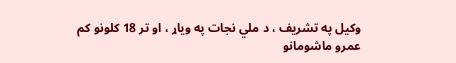وكيل په تشريف ، د ملي نجات په وياړ ، او تر 18 كلونو كم عمرو ماشومانو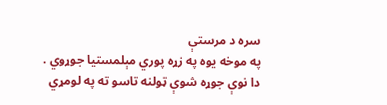سره د مرستې
په موخه يوه په زړه پوري مېلمستيا جوړوي .
دا نوې جوړه شوې ټولنه تاسو ته په لومړي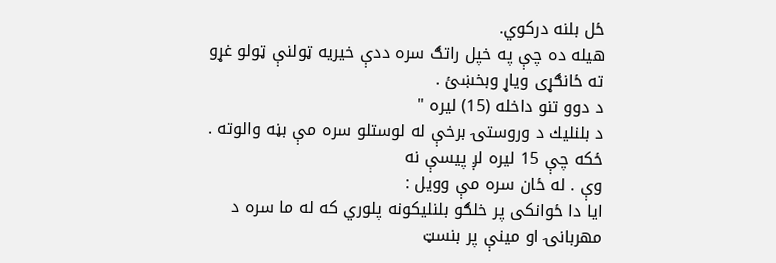ځل بلنه دركوي.
هيله ده چې په خپل راتګ سره ددې خيريه ټولنې ټولو غړو ته ځانګړى وياړ وبخښئ .
د دوو تنو داخله (15) ليره "
د بلنليك د وروستۍ برخې له لوستلو سره مې بڼه والوته . ځكه چې 15 ليره لږ پيسې نه
وې . له ځان سره مې وويل :
ايا دا ځوانكى پر خلګو بلنليكونه پلوري كه له ما سره د مهربانۍ او مينې پر بنسټ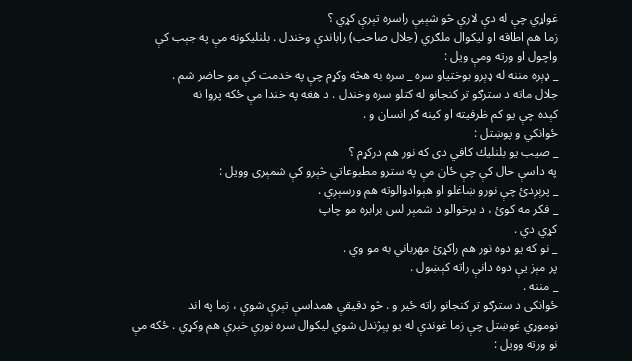غواړي چې له دې لارې څو شېبې راسره تېرې كړي ؟
زما هم اطاقه او ليكوال ملګري (جلال صاحب) راباندې وخندل . بلنليكونه مې په جېب كې
واچول او ورته ومې ويل :
_ ډېره مننه له ډېرو بوختياو سره _ سره به هڅه وكړم چې په خدمت كې مو حاضر شم .
جلال ماته د سترګو تر كنجانو له كتلو سره وخندل . د هغه په خندا مې ځكه پروا نه
كېده چې يو كم ظرفيته او كينه ګر انسان و .
ځوانكي و پوښتل :
_ صيب يو بلنليك كافي دى كه نور هم دركړم ؟
په داسې حال كې چې ځان مې په سترو مطبوعاتي څېرو كې شمېرى وويل :
_ پرېږدئ چې نورو ښاغلو او هېوادوالوته هم ورسېږي .
_ فكر مه كوئ ، د برخوالو د شمېر لس برابره مو چاپ
كړي دي .
_ نو كه يو دوه نور هم راكړئ مهرباني به مو وي .
پر مېز يې دوه دانې راته كېښول .
_ مننه .
ځوانكى د سترګو تر كنجانو راته ځير و . څو دقيقې همداسې تېرې شوې ، زما په اند
نوموړي غوښتل چې زما غوندې له يو پېژندل شوي ليكوال سره نورې خبرې هم وكړي . ځكه مې
نو ورته وويل :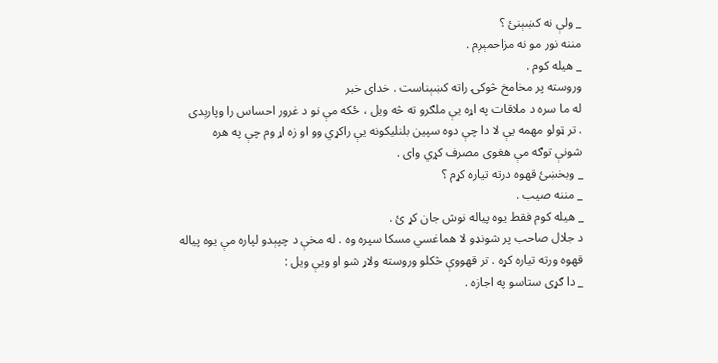_ ولې نه كښېنئ ؟
مننه نور مو نه مزاحمېږم .
_ هيله كوم .
وروسته پر مخامخ څوكۍ راته كښېناست . خداى خبر
له ما سره د ملاقات په اړه يې ملګرو ته څه ويل ، ځكه مې نو د غرور احساس را وپارېدى
. تر ټولو مهمه يې لا دا چې دوه سپين بلنليكونه يې راكړي وو او زه اړ وم چې په هره
شونې توګه مې هغوى مصرف كړي واى .
_ وبخښئ قهوه درته تياره كړم ؟
_ مننه صيب .
_ هيله كوم فقط يوه پياله نوش جان كړ ئ .
د جلال صاحب پر شونډو لا هماغسي مسكا سپره وه . له مخې د چپېدو لپاره مې يوه پياله
قهوه ورته تياره كړه . تر قهووې څكلو وروسته ولاړ شو او ويې ويل :
_ دا ګړى ستاسو په اجازه .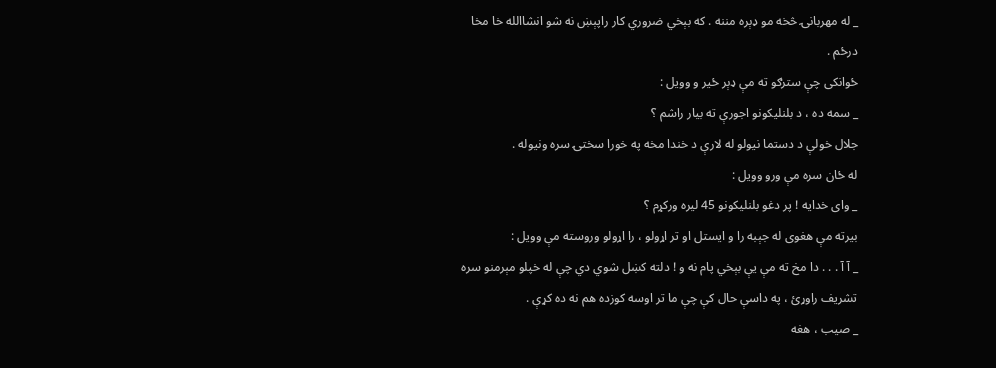_ له مهربانۍ څخه مو ډېره مننه . كه بېخي ضروري كار راپېښ نه شو انشاالله خا مخا
درځم .
ځوانكى چې سترګو ته مې ډېر ځير و وويل :
_ سمه ده ، د بلنليكونو اجورې ته بيار راشم ؟
جلال خولې د دستما نيولو له لارې د خندا مخه په خورا سختۍ سره ونيوله .
له ځان سره مې ورو وويل :
_ واى خدايه ! پر دغو بلنليكونو 45 ليره وركړم ؟
بيرته مې هغوى له جېبه را و ايستل او تر اړولو ، را اړولو وروسته مې وويل :
_ آ آ . . . دا مخ ته مې يې بېخي پام نه و ! دلته كښل شوي دي چې له خپلو مېرمنو سره
تشريف راوړئ ، په داسې حال كې چې ما تر اوسه كوزده هم نه ده كړې .
_ صيب ، هغه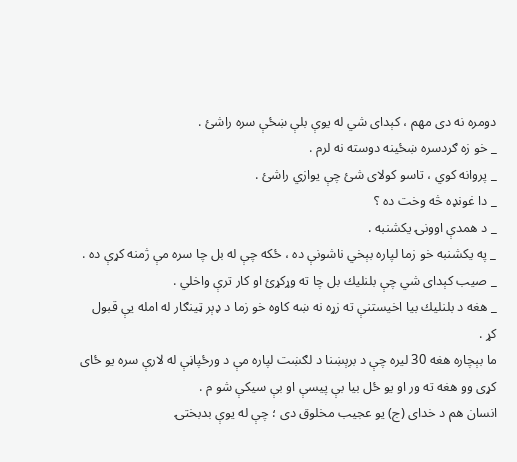دومره نه دى مهم ، كېداى شي له يوې بلې ښځې سره راشئ .
_ خو زه ګردسره ښځينه دوسته نه لرم .
_ پروانه كوي ، تاسو كولاى شئ چې يوازي راشئ .
_ دا غونډه څه وخت ده ؟
_ د همدې اوونۍ يكشنبه .
_ په يكشنبه خو زما لپاره بېخي ناشونې ده ، ځكه چې له بل چا سره مې ژمنه كړې ده .
_ صيب كېداى شي چې بلنليك بل چا ته وړكړئ او كار ترې واخلي .
_ هغه د بلنليك بيا اخيستنې ته زړه نه ښه كاوه خو زما د ډېر ټينګار له امله يې قبول
كړ .
ما بېچاره هغه 30 ليره چې د برېښنا د لګښت لپاره مې د ورځپاڼې له لارې سره يو ځاى
كړى وو هغه ته ور او يو ځل بيا بې پيسې او بې سيكې شو م .
انسان هم د خداى (ج) يو عجيب مخلوق دى ؛ چې له يوې بدبختۍ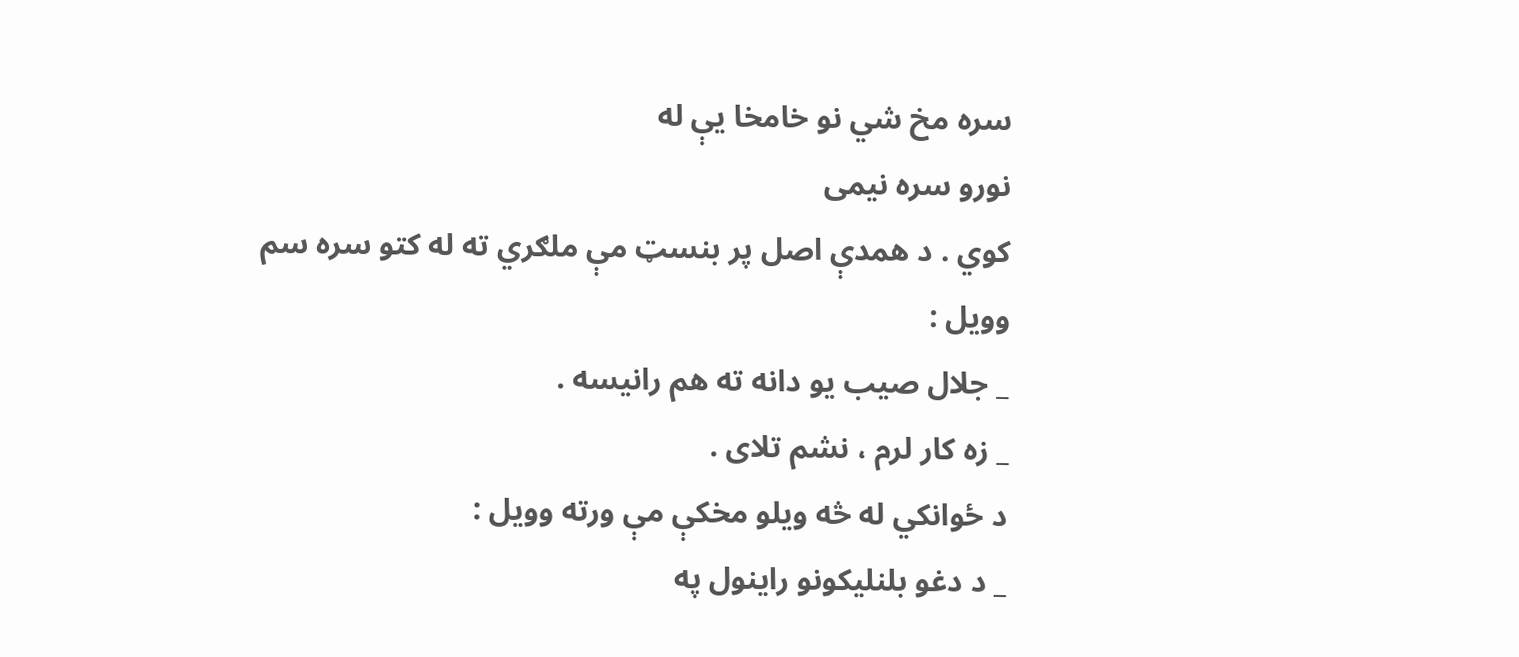سره مخ شي نو خامخا يې له
نورو سره نيمى
كوي . د همدې اصل پر بنسټ مې ملګري ته له كتو سره سم
وويل :
_ جلال صيب يو دانه ته هم رانيسه .
_ زه كار لرم ، نشم تلاى .
د ځوانكي له څه ويلو مخكې مې ورته وويل :
_ د دغو بلنليكونو راينول په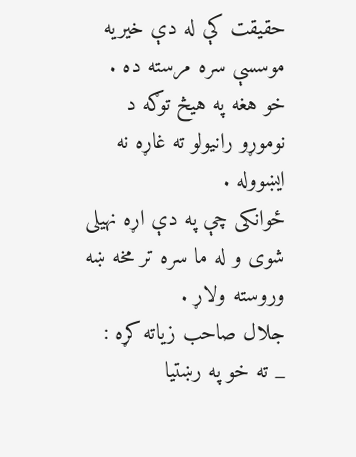حقيقت كې له دې خيريه موسسې سره مرسته ده .
خو هغه په هيڅ توګه د نوموړو رانيولو ته غاړه نه ايښووله .
ځوانكى چې په دې اړه نهيلى شوى و له ما سره تر مخه ښه وروسته ولاړ .
جلال صاحب زياته كړه :
_ ته خو په رښتيا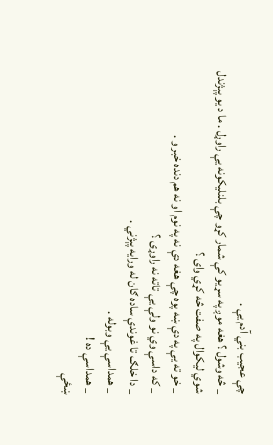چې عجيب بني آدم يې .
_ څه وشول ؟ هغه موږ په سړيو كې شمار كړو چې بلنليكونه يې راوړل . ما د يو پېژندل
شوي ليكوال په صفت څه كړي واى ؟
_ خو ته يې په دې ښه پوه چې هغه دې نه په نوم او نه هم دنده خبر و .
_ كه داسې وي نو ولې يې تاته نه راوړى ؟
_ دا خلګ تا غوندې ساده ګان له ورايه پېژني .
_ همداسې يې وبوله .
_ همداسې ده !
ښځې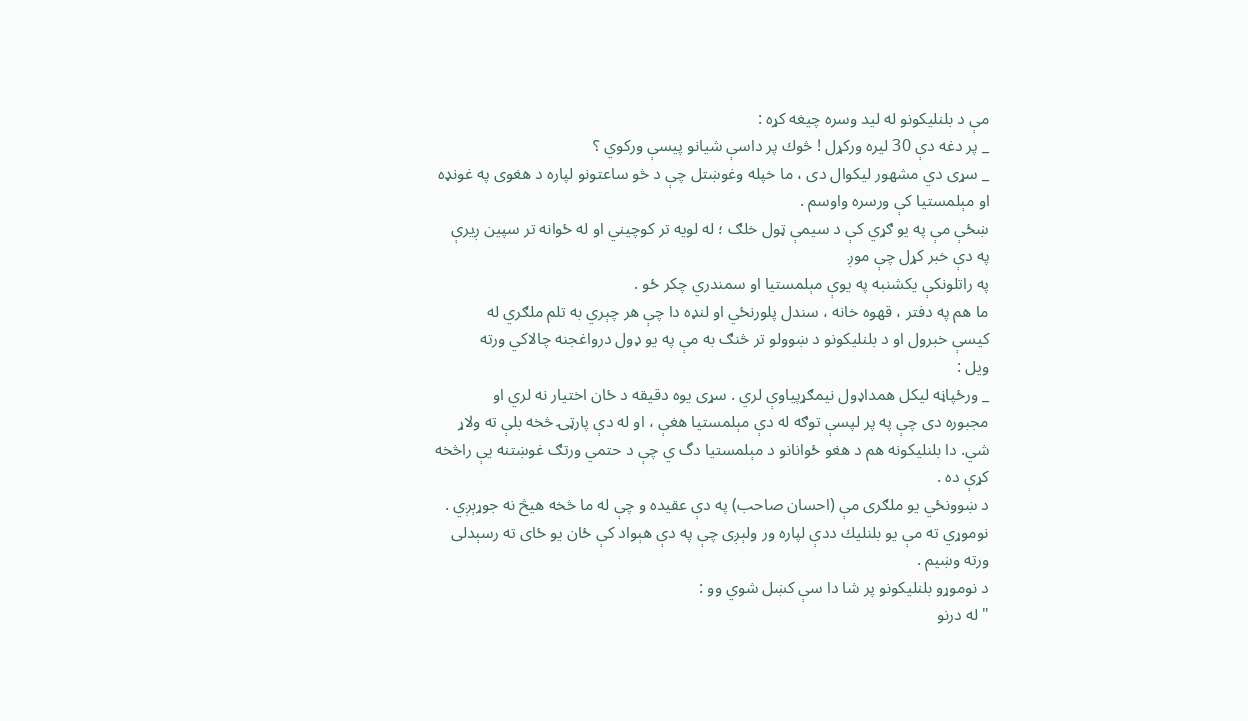مې د بلنليكونو له ليد وسره چيغه كړه :
_ پر دغه دې 30 ليره وركړل ! څوك پر داسې شيانو پيسې وركوي ؟
_ سړى دي مشهور ليكوال دى ، ما خپله وغوښتل چې د څو ساعتونو لپاره د هغوى په غونډه
او مېلمستيا كې ورسره واوسم .
ښځې مې په يو ګړي كې د سيمې ټول خلګ ؛ له لويه تر كوچيني او له ځوانه تر سپين ږيرې
په دې خبر كړل چې موږ
په راتلونكې يكشنبه په يوې مېلمستيا او سمندري چكر ځو .
ما هم په دفتر ، قهوه خانه ، سندل پلورنځي او لنډه دا چې هر چېري به تلم ملګري له
كيسې خبرول او د بلنليكونو د ښوولو تر څنګ به مې په يو ډول درواغجنه چالاكي ورته
ويل :
_ ورځپاڼه ليكل همداډول نيمګړپياوې لري . سړى يوه دقيقه د ځان اختيار نه لري او
مجبوره دى چې په پر لپسې توګه له دې مېلمستيا هغې ، او له دې پارټۍ څخه بلې ته ولاړ
شي. دا بلنليكونه هم د هغو ځوانانو د مېلمستيا دگ ي چې د حتمي ورتګ غوښتنه يې راڅخه
كړې ده .
د ښوونځي يو ملګرى مې (احسان صاحب) په دې عقيده و چې له ما څخه هيڅ نه جوړېږي .
نوموړي ته مې يو بلنليك ددې لپاره ور ولېږى چې په دې هېواد كې ځان يو ځاى ته رسېدلى
ورته وښيم .
د نوموړو بلنليكونو پر شا دا سې كښل شوي وو :
" له درنو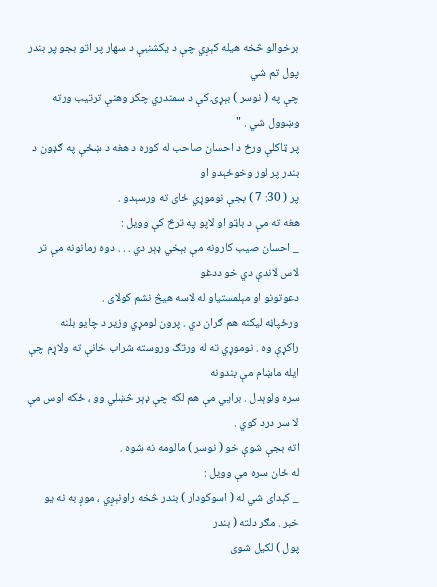برخوالو څخه هيله كېږي چې د يكشنبې د سهار پر اتو بجو پر بندر پول تم شي
چې په ( نوسر ) بېړۍ كې د سمندري چكر وهنې ترتيب ورته وښوول شي . "
پر ټاكلې ورځ د احسان صاحب له كوره د هغه د ښځې په ګډون د بندر پر لور وخوځېدو او
پر ( 30: 7 ) بجې نوموړي ځاى ته ورسېدو .
هغه ته مې د باټو او لاپو په ترڅ كې وويل :
_ احسان صيب كارونه مې بېخي ډېر دي . . . دوه رمانونه مې تر لاس لاندې دي خو ددغو
دعوتونو او مېلمستياو له لاسه هيڅ نشم كولاى .
ورځپاڼه ليكنه هم ګران دي . پرون لومړي وزير د چايو بلنه
راكړې وه . نوموړي ته له ورتګ وروسته شراب خانې ته ولاړم چې ايله ماښام مې بندونه
سره ولوېدل . برايي مې هم لكه چې ډېر څښلي وو ، ځكه اوس مې لا سر درد كوي .
اته بجې شوې خو ( نوسر ) مالومه نه شوه .
له ځان سره مې وويل :
_ كېداى شي له ( اسوكودار ) بندر څخه راونېږي ، موږ به نه يو خبر . مګر دلته ( بندر
پول ) لكيل شوى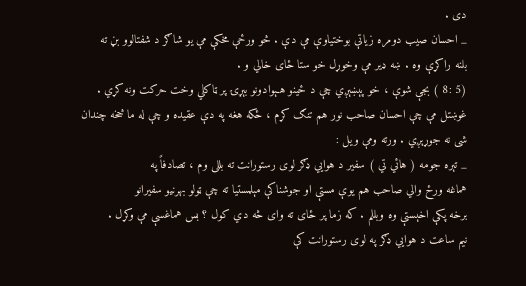دى .
_ احسان صيب دومره زياتې بوختياوې مې دې . څو ورځې مخكې مې يو شاګر د شفتالوو بڼ ته
بلنه راكړې وه . ښه ډير مې وخوړل خو ستا ځاى خالي و .
(5 :8 ) بجې شوې ، خو پېښېږي چې د ځينو هـېوادونو بېړۍ پر ټاكلي وخت حركت ونه كړي .
غوښتل مې چې احسان صاحب نور هم تنګ كړم ، ځكه هغه په دې عقيده و چې له ما څخه چندان
شى نه جوړېږي . ورته ومې ويل :
_ تېره جومه ( هائي تي ) سفير د هوايي ډګر لوى رستورانت ته بللى وم ، تصادفاً په
هماغه ورځ والي صاحب هم يوې مستې او جوشناكې مېلمستيا ته چې ټولو بهرنيو سفيرانو
برخه پكې اخېستې وه وبللم . كه زما پر ځاى ته واى څه دي كول ؟ بس هماغسې مې وكړل .
نيم ساعت د هوايي ډګر په لوى رستورانت كې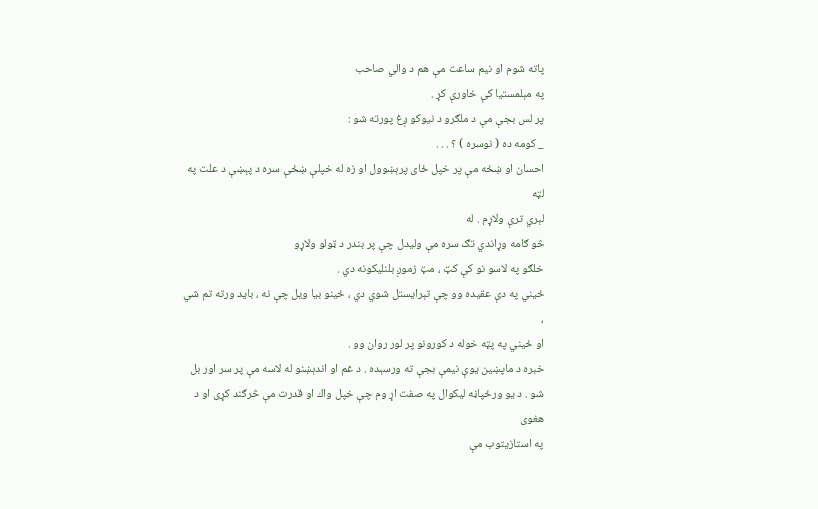پاته شوم او نيم ساعت مې هم د والي صاحب
په مېلمستيا كې خاورې كړ .
پر لس بجې مې د ملګرو د نيوكو ږغ پورته شو :
_ كومه ده ( نوسره ) ؟ . . .
احسان او ښځه مې پر خپل ځاى پرېښوول او زه له خپلې ښځې سره د پېښې د علت په لټه
لېري ترې ولاړم . له
څو ګامه وړاندي تګ سره مې وليدل چې پر بندر د ټولو ولاړو
خلګو په لاسو نو كې كټ ، مټ زموږ بلنليكونه دي .
ځيني په دې عقيده وو چې تېرايستل شوي دي ، ځينو بيا ويل چې نه ، بايد ورته تم شي ،
او ځيني په پټه خوله د كورونو پر لور روان وو .
خبره د ماپښين يوې نيمې بجې ته ورسېده . د غم او اندېښنو له لاسه مې پر سر اور بل
شو . د يو ورځپاڼه ليكوال په صفت اړ وم چې خپل واك او قدرت مې څرګند كړى او د هغوى
په استازيتوب مې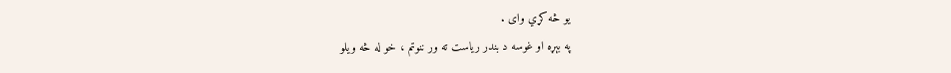يو څه كړي واى .
په بېړه او غوسه د بندر رياست ته ور ننوتم ، خو له څه ويلو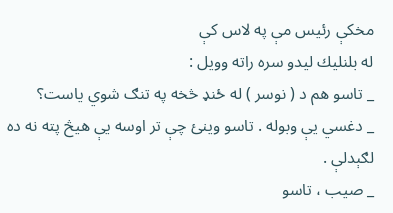مخكې رئيس مې په لاس كې
له بلنليك ليدو سره راته وويل :
_ تاسو هم د ( نوسر ) له ځنډ څخه په تنګ شوي ياست؟
_ دغسي يې وبوله . تاسو وينئ چې تر اوسه يې هيڅ پته نه ده لګېدلې .
_ صيب ، تاسو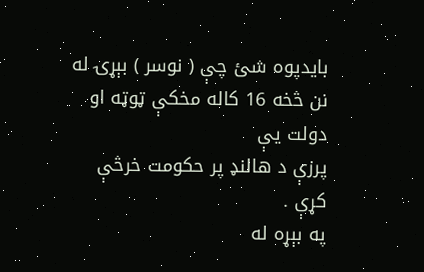بايدپوه شئ چې ( نوسر ) بېړۍ له نن څخه 16 كاله مخكې ټوټه او دولت يې
پرزې د هالنډ پر حكومت خرڅې كړې .
په بېړه له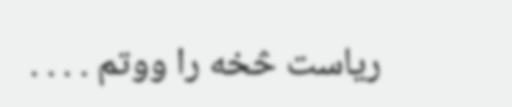رياست څخه را ووتم . . . .